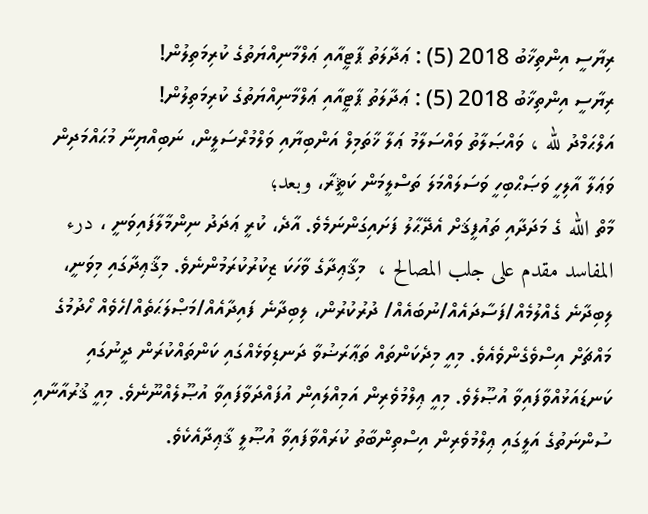ރިޔާސީ އިންތިޚާބު 2018 (5) : ޢަދާލަތު ޕާޓީއާއި ޢަލްމާނިއްޔަތުގެ ކުރިމަތިލުން!
ރިޔާސީ އިންތިޚާބު 2018 (5) : ޢަދާލަތު ޕާޓީއާއި ޢަލްމާނިއްޔަތުގެ ކުރިމަތިލުން!
އަލްޙަމްދު لله ، ވައްޞަލާތު ވައްސަލާމު ޢަލާ ޚާތަމިލް އަންބިޔާއި ވަލްމުރްސަލީން، ނަބިއްޔިނާ މުޙައްމަދިން ވަޢަލާ އާލިހީ ވަޞަޙްބިހީ ވަސަލައްމަލަ ތަސްލީމަން ކަޘީރާ، وبعد؛
މާތް الله ގެ މަދަދާއި ތައުފީޤަށް އެދޭޙާލު ފަށައިގަންނަމެވެ. އާދެ، ކުރީ ޢަދަދު ނިންމާލާފައިވަނީ ، درء المفاسد مقدم على جلب المصالح ،  މިޤާޢިދާގެ ވާހަކަ ޒިކުރުކުރަމުންނެވެ. މިޤާޢިދާގައި މިވަނީ، ލިބިދާނެ ގެއްލުމެއް/ފަސާދައެއް/ނުބައެއް/ ދުރުކުރުން، ލިބިދާނެ ފައިދާއެއް/މަޞްލަޙަތެއް/ހެވެއް ހޯދުމުގެ މައްޗަށް އިސްވެގެންވެއެވެ. މިއީ މިދެކަންތައް ތަޢާރަޟުވާ ދަނޑިވަޅެއްގައި ކަންތައްކުރަން ދީނުގައި ކަނޑައަޅުއްވާފައިވާ އުޞޫލެވެ. މިއީ ޢިލްމުވެރިން އަމިއްލައިން އުފައްދަވާފައިވާ އުޞޫލެއްނޫނެވެ. މިއީ ޤުރުއާނާއި ސުންނަތުގެ އަލީގައި ޢިލްމުވެރިން އިސްތިންބާތު ކުރައްވާފައިވާ އުޞޫލީ ޤާޢިދާއެކެވެ.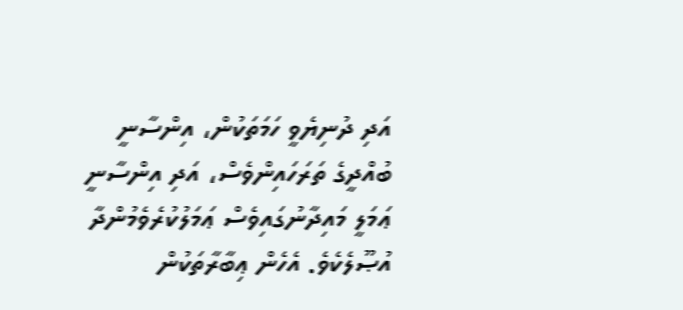އަދި ދުނިޔެވީ ހަމަތަކުން، އިންސާނީ ބުއްދީގެ ތަރަހައިންވެސް، އަދި އިންސާނީ ޢަމަލީ މައިދާނުގައިވެސް ޢަމަލުކުރެވެމުންދާ އުޞޫލެކެވެ. އެހެން ޢިބާރާތަކުން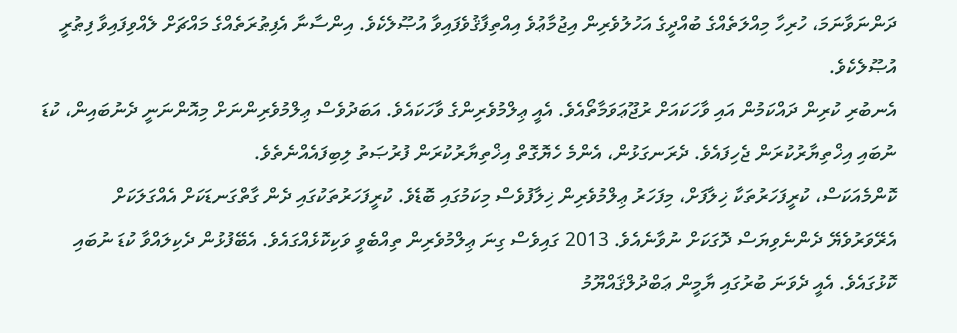ދަންނަވާނަމަ، ހުރިހާ މިއްލަތެއްގެ ބުއްދީގެ އަހުލުވެރިން އިޖުމާޢުވެ އިއްތިފާޤުވެފައިވާ އުޞޫލެކެވެ. އިންސާނާ އެފިޠުރަތެއްގެ މައްޗަށް ލެއްވިފައިވާ ފިޠުރީ އުޞޫލެކެވެ.
އެނބުރި ކުރިން ދައްކަމުން އައި ވާހަކައަށް ރުޖޫޢަވަމާތޯއެވެ. އެއީ ޢިލްމުވެރިންގެ ވާހަކައެވެ. އަބަދުވެސް ޢިލްމުވެރިންނަށް މިއޮންނަނީ ދެނުބައިން، ކުޑަ ނުބައި އިޚްތިޔާރުކުރަން ޖެހިފައެވެ. ދެރަނގަޅުން، އެންމެ ހެޔޮގޮތް އިޚްތިޔާރުކުރަން ފުރުޞަތު ލިބިފައެއްނެތެވެ.
ކޮންމެއަކަސް، ކުރީފަހަރުތަކާ ޚިލާފަށް، މިފަހަރު ޢިލްމުވެރިން ޚިލާފުވެސް މިކަމުގައި ބޮޑެވެ. ކުރީފަހަރުތަކުގައި ދެން ގާތްގަނޑަކަށް އެއްގަލަކަށް އެރޭވަރުވެޔޭ ދެންނެވިޔަސް ދޮގަކަށް ނުވާނެއެވެ. 2013 ގައިވެސް ގިނަ ޢިލްމުވެރިން ތިއްބެވީ ވަކިކޮޅެއްގައެވެ. އެބޭފުޅުން ދެކިލައްވާ ކުޑަ ނުބައި ކޮޅުގައެވެ. އެއީ ދެވަނަ ބުރުގައި ޔާމީން ޢަބްދުލްޤައްޔޫމު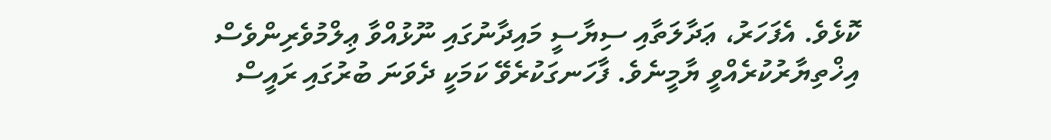ކޮޅެވެ. އެފަހަރު، ޢަދާލަތާއި ސިޔާސީ މައިދާނުގައި ނޫޅުއްވާ ޢިލްމުވެރިންވެސް އިޚްތިޔާރުކުރެއްވީ ޔާމީނެވެ. ފާހަނގަކުރެވޭ ކަމަކީ ދެވަނަ ބުރުގައި ރައީސް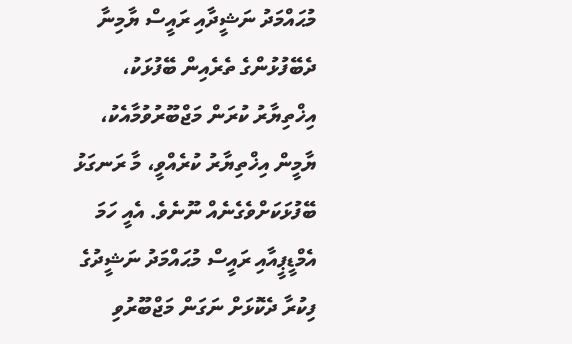މުޙައްމަދު ނަޝީދާއި ރައީސް ޔާމިނާ ދެބޭފުޅުންގެ ތެރެއިން ބޭފުޅަކު، އިޚްތިޔާރު ކުރަން މަޖްބޫރުވުމާއެކު، ޔާމީން އިޚްތިޔާރު ކުރެއްވީ، މާ ރަނގަޅު ބޭފުޅަކަށްވެގެނެއް ނޫނެވެ. އެއީ ހަމަ އެމްޑީޕީއާއި ރައީސް މުޙައްމަދު ނަޝީދުގެ ފިކުރާ ދެކޮޅަށް ނަގަން މަޖްބޫރުވި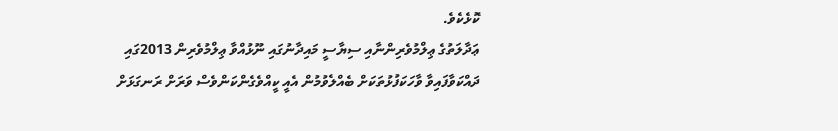ކޮޅެކެވެ.
ޢަދާލަތުގެ ޢިލްމުވެރިންނާއި ސިޔާސީ މައިދާނުގައި ނޫޅުއްވާ ޢިލްމުވެރިން 2013ގައި ދައްކަވާފައިވާ ވާހަކަފުޅުތަކަށް ބެއްލެވުމުން އެއީ ކީއްވެގެންކަންވެސް ވަރަށް ރަނގަޅަށް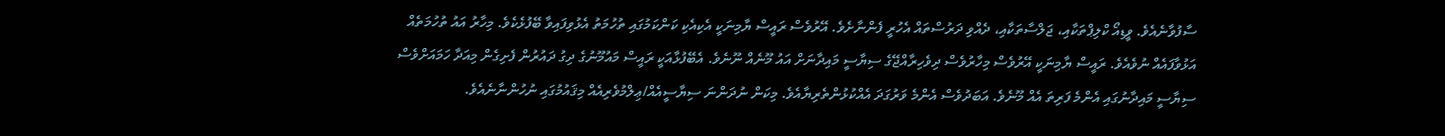ސާފުވާނެއެވެ. ވީޑިއޯ ކްލިޕްތަކާއި، ޖަލްސާތަކާއި، ދެއްވި ދަރުސްތައް އެހުރީ ފެންނާށެވެ. އޭރުވެސް ރައީސް ޔާމިނަކީ އެކިއެކި ކަންކަމުގައި ތުހުމަތު އެޅުވިފައިވާ ބޭފުޅެކެވެ. މިހާރު އައު ތުހުމަތެއް އަޅުވާފައެއް ނުވެއެވެ. ރައީސް ޔާމިނަކީ އޭރުވެސް މިހާރުވެސް ދިވެހިރާއްޖޭގެ ސިޔާސީ މައިދާނަށް އައު މޫނެއް ނޫނެވެ. އެބޭފުޅާއަކީ ރައީސް މައުމޫނުގެ ދިގު ދައުރުން ފެށިގެން މިއަދާ ހަމައަށްވެސް ސިޔާސީ މައިދާނުގައި އެންމެ ފަރިތަ އެއް މޫނެވެ. އަބަދުވެސް އެންމެ ވަރުގަދަ އެއްކުޅުންތެރިޔާއެވެ. މިކަން ނުދަންނަ ސިޔާސީއެއް/ޢިލްމުވެރިއެއް މިޤައުމުގައި ނުހުންނާނެއެވެ.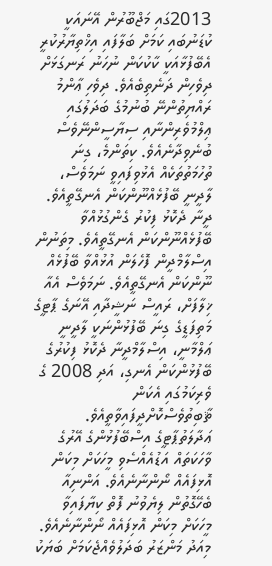2013ގައި މަޖްބޫރުން އޭނައަކީ ކުޑަނުބައި ކަމަށް ބަލާފައި އިޚްތިޔާރުކުރީ އެބޭފުޅާއަކީ ކާކުކަން ނުހަނު ރަނގަޅަށް ދިވެހިން ދަނެތިބެއެވެ. ދިވެހި ޢާންމު ރައްޔިތުންނޭ ބުނުމުގެ ބަދަލުގައި ޢިލްމުވެރިންނާއި ސިޔާސީންނޭވެސް ބުނެވިދާނެއެވެ. ކިތަންމެ، ގިނަ ތުހުމަތުތަކެއް އެޅުވިފައިވީ ނަމަވެސް، ލާދީނީ ބޭފުޅެއްނޫންކަން އެނގޭތީއެވެ. ދީނާ ދެކޮޅު ފިކުރު ގެންގުޅުއްވާ ބޭފުޅެއްނޫންކަން އެނގޭތީއެވެ. މިތަނުން އިސްލާމްދީން ފޮހެލަން އުޅުއްވާ ބޭފުޅެއް ނޫންކަން އެނގޭތީއެވެ. ނަމަވެސް އެއާ ޚިލާފަށް، ރައީސް ނަޝީދާއި އޭނަގެ ޕާޓީގެ މަތިފަޑީގެ ގިނަ ބޭފުޅުންނަކީ ލާދީނީ ޢަލްމާނީ، އިސްލާމްދީނާ ދެކޮޅު ފިކުރުގެ ބޭފުޅުންކަން އެނގި، އަދި 2008 ގެ ވެރިކަމުގައި އެކަން ޘާބިތުވެސްކޮށްދީފައިވާތީއެވެ. ޢަދާލަތުޕާޓީގެ އިސްބޭފުޅުންގެ އޭރުގެ ވާހަކަތައް އަޑުއެއްސެވި މީހަކަށް މިކަން އޮޅިފައެއް ނޯންނާނެއެވެ. އަންނިއާ ބެހޭގޮތުން ލިޔެވުނު ފޮތް ކިޔާފައިވާ މީހަކަށް މިކަން އޮޅިފައެއް ނޯންނާނެއެވެ. މިއަދު މަންޒަރު ބަދަލުވެއްޖެކަމަށް ބަޔަކު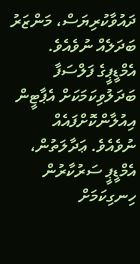ދައުވާކުރިޔަސް، މަންޒަރު ބަދަލެއް ނުވެއެވެ. އެމްޑީޕީގެ ފަލްސަފާ ބަދަލުވިކަމަކަށް އެޕާޓީން އިއުލާންކޮށްފައެއް ނުވެއެވެ. ޢަދާލަތުން، އެމްޑީޕީ ސަރުކާރުން ހިނގިކަމަށް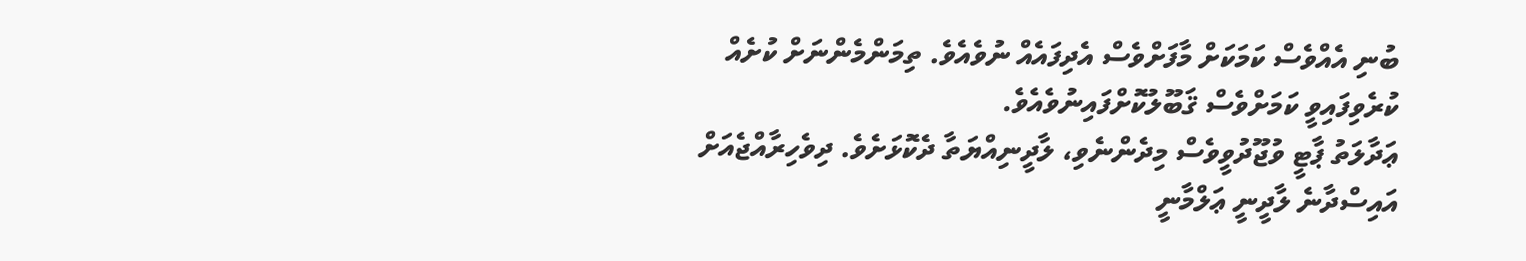ބުނި އެއްވެސް ކަމަކަށް މާފަށްވެސް އެދިފައެއް ނުވެއެވެ. ތިމަންމެންނަށް ކުށެއް ކުރެވިފައިވީ ކަމަށްވެސް ޤަބޫލުކޮށްފައިނުވެއެވެ.
ޢަދާލަތު ޕާޓީ ވުޖޫދުވީވެސް މިދެންނެވި، ލާދީނިއްޔަތާ ދެކޮޅަށެވެ. ދިވެހިރާއްޖެއަށް އައިސްދާނެ ލާދީނީ ޢަލްމާނީ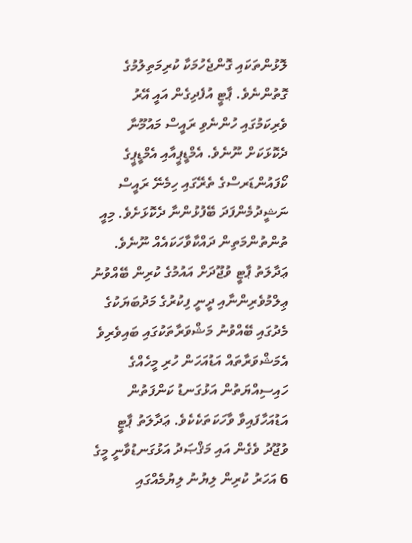ލޮޅުންތަކައި ގޮންޖެހުމަކާ ކުރިމަތިލުމުގެ ގޮތުންނެވެ. ޕާޓީ އުފެދިގެން އައީ އޭރު ވެރިކަމުގައި ހުންނެވި ރައީސް މައުމޫނާ ދެކޮޅަކަށް ނޫނެވެ. އެމްޑީޕީއާއި އެމްޑީޕީގެ ކޯފައުންޑަރސްގެ ތެރޭގައި ހިމެނޭ ރައީސް ނަޝީދުމެންފަދަ ބޭފުޅުންނާ ދެކޮޅަށެވެ. މިއީ ތުންތުންމަތިން ދައްކާވާހަކައެއް ނޫނެވެ. ޢަދާލަތު ޕާޓީ ވުޖޫދަށް އައުމުގެ ކުރިން ބޭއްވުނު ޢިލްމުވެރިންނާއި ދީނީ ފިކުރުގެ މަދުބަޔަކުގެ މެދުގައި ބޭއްވުނު މަޝްވަރާތަކުގައި ބައިވެރިވެ އެމަޝްވަރާތައް އަޑުއަހަން ހުރި މީހެއްގެ ހައިސިއްޔަތުން އަޅުގަނޑު ކަންފަތުން އަޑުއަހާފައިވާ ވާހަކަތަކެކެވެ. ޢަދާލަތު ޕާޓީ ވުޖޫދު ވެގެން އައި މަޤްޞަދު އަޅުގަނޑުވާނީ މީގެ 6 އަހަރު ކުރިން ލިޔުނު ލިޔުމެއްގައި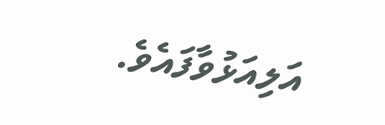އަލިއަޅުވާފައެވެ.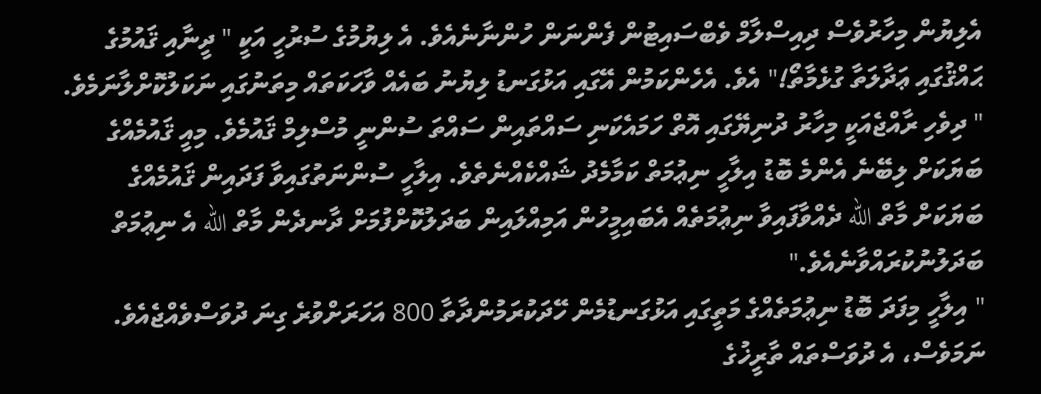އެލިޔުން މިހާރުވެސް ދިއިސްލާމް ވެބްސައިޓުން ފެންނަން ހުންނާނެއެވެ. އެ ލިޔުމުގެ ސުރުހީ އަކީ " ދީނާއި ޤައުމުގެ ޙައްޤުގައި ޢަދާލަތާ ގުޅެމާތޯ!" އެވެ. އެހެންކަމުން އޭގައި އަޅުގަނޑު ލިޔުނު ބައެއް ވާހަކަތައް މިތަނުގައި ނަކަލުކޮށްލާނަމެވެ.
" ދިވެހި ރާއްޖެއަކީ މިހާރު ދުނިޔޭގައި އޮތް ހަމައެކަނި ސައްތައިން ސައްތަ ސުންނީ މުސްލިމް ޤައުމެވެ. މިއީ ޤައުމެއްގެ ބަޔަކަށް ލިބޭނެ އެންމެ ބޮޑު އިލާހީ ނިޢުމަތް ކަމާމެދު ޝައްކެއްނެތެވެ. އިލާހީ ސުންނަތުގައިވާ ފަދައިން ޤައުމެއްގެ ބަޔަކަށް މާތް الله ދެއްވާފައިވާ ނިޢުމަތެއް އެބައިމީހުން އަމިއްލައިން ބަދަލުކޮށްފުމަށް ދާނދެން މާތް الله އެ ނިޢުމަތް ބަދަލުނުކުރައްވާނެއެވެ."
" އިލާހީ މިފަދަ ބޮޑު ނިޢުމަތެއްގެ މަތީގައި އަޅުގަނޑުމެން ހޭދަކުރަމުންދާތާ 800 އަހަރަށްވުރެ ގިނަ ދުވަސްވެއްޖެއެވެ. ނަމަވެސް، އެ ދުވަސްތައް ތާރީޚުގެ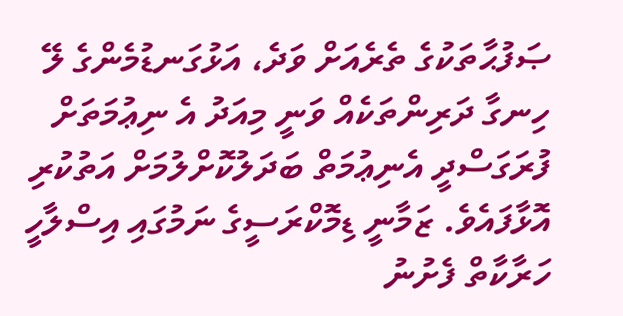ޞަފުޙާތަކުގެ ތެރެއަށް ވަދެ، އަޅުގަނޑުމެންގެ ލޭ ހިނގާ ދަރިންތަކެއް ވަނީ މިއަދު އެ ނިޢުމަތަށް ފުރަގަސްދީ އެނިޢުމަތް ބަދަލުކޮށްލުމަށް އަތުކުރި އޮޅާފައެވެ. ޒަމާނީ ޑިމޮކްރަސީގެ ނަމުގައި އިސްލާހީ ހަރާކާތް ފެށުނު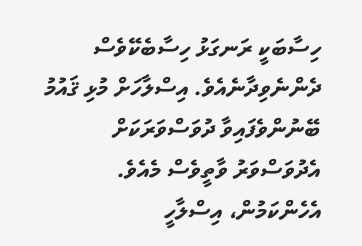ހިސާބަކީ ރަނގަޅު ހިސާބެކޭވެސް ދެންނެވިދާނެއެވެ. އިސްލާހަށް މުޅި ޤައުމު ބޭނުންވެފައިވާ ދުވަސްވަރަކަށް އެދުވަސްވަރު ވާތީވެސް މެއެވެ. އެހެންކަމުން، އިސްލާހީ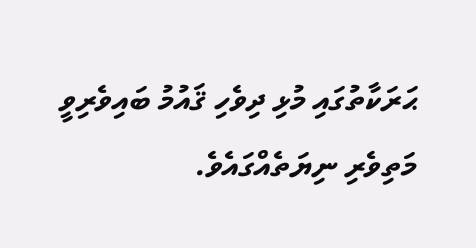ޙަރަކާތުގައި މުޅި ދިވެހި ޤައުމު ބައިވެރިވީ މަތިވެރި ނިޔަތެއްގައެވެ.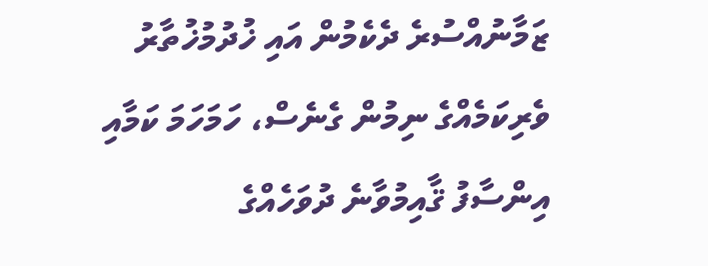ޒަމާނުއްސުރެ ދެކެމުން އައި ޚުދުމުޚުތާރު ވެރިކަމެއްގެ ނިމުން ގެނެސް، ހަމަހަމަ ކަމާއި އިންސާފު ޤާއިމުވާނެ ދުވަހެއްގެ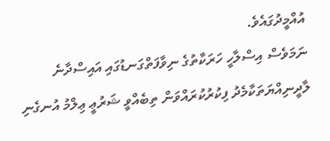އުއްމީދުގައެވެ.
ނަމަވެސް އިސްލާހީ ހަރަކާތުގެ ނިވާފަތްގަނޑުގައި އައިސްދާނެ ލާދީނިއްޔަތަކާމެދު ފިކުރުކުރައްވަން ތިބެއްވީ ޝަރުޢީ ޢިލްމު އުނގެނި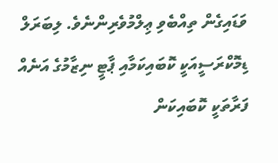ވަޑައިގެން ތިއްބެވި ޢިލްމުވެރިންނެވެ. ލިބަރަލް ޑިމޮކްރަސީއަކީ ކޮބައިކަމާއި ޕާޓީ ނިޒާމުގެ އަނެއް ފަރާތަކީ ކޮބައިކަން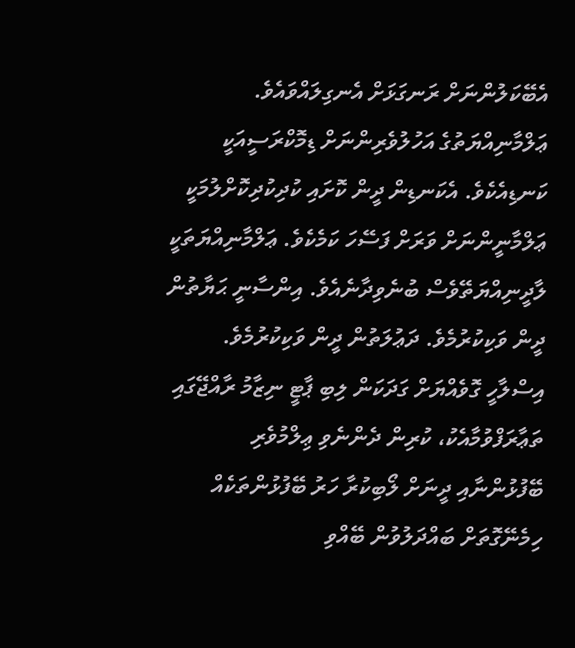އެބޭކަލުންނަށް ރަނގަޅަށް އެނގިލައްވައެވެ. ޢަލްމާނިއްޔަތުގެ އަހުލުވެރިންނަށް ޑިމޮކްރަސީއަކީ ކަނޑިއެކެވެ. އެކަނޑިން ދީން ކޮށައި ކުދިކުދިކޮށްލުމަކީ ޢަލްމާނީންނަށް ވަރަށް ފަސޭހަ ކަމެކެވެ. ޢަލްމާނިއްޔަތަކީ ލާދީނިއްޔަތޭވެސް ބުނެވިދާނެއެވެ. އިންސާނީ ޙަޔާތުން ދީން ވަކިކުރުމެވެ. ދަޢުލަތުން ދީން ވަކިކުރުމެވެ.
އިސްލާހީ ގޮވެއްޔަށް ގަދަކަން ލިބި ޕާޓީ ނިޒާމު ރާއްޖޭގައި ތަޢާރަފްވުމާއެކު، ކުރިން ދެންނެވި ޢިލްމުވެރި ބޭފުޅުންނާއި ދީނަށް ލޯބިކުރާ ހަރު ބޭފުޅުންތަކެއް ހިމެނޭގޮތަށް ބައްދަލުވުން ބޭއްވި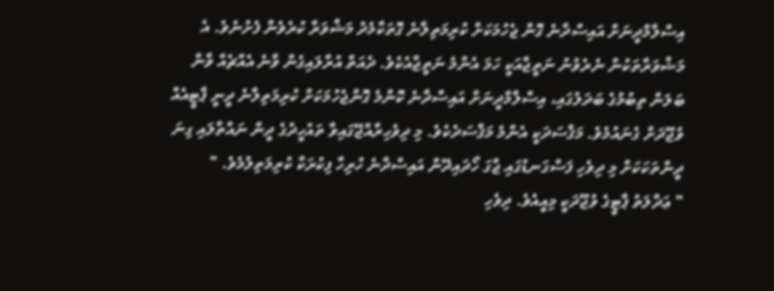އިސްލާމްދީނަށް އައިސްދާނެ ގޮން ޖެހުމަކަށް ކުރިމަތިލާނެ ގޮތަކާމެދު މަޝްވަރާ ކުރެވެން ފެށުނެވެ. އެ މަޝްވަރާތަކުން ނެރެވުނު ނަތީޖާއަކީ ހަމަ އެންމެ ނަތީޖާއެކެވެ. ދެއަތް އުރާލައިގެން ވާނެ އެއްޗެއް ވާން ބަލަން ތިބުމުގެ ބަދަލުގައި، އިސްލާމްދީނަށް އައިސްދާނެ ކޮންމެ ގޮންޖެހުމަކަށް ކުރިމަތިލާނެ ދީނީ ޕާޓީއެއް ވުޖޫދަށް ގެނައުމެވެ. މަޤްސަދަކީ އެންމެ މަޤްސަދެކެވެ. މި ދިވެހިރާއްޖޭގައިވާ ތައުހީދުގެ ދީން ނައްތާލައި ގިނަ ދީންތަކަކަށް މި ދިވެހި ފަސްގަނޑުގައި ޖާގަ ހޯދައިދޭން އައިސްދާނެ ހުރިހާ ފިކުރަކާ ކުރިމަތިލުމެވެ. "
" ޢަދާލަތު ޕާޓީގެ ވުޖޫދަކީ މިއީއެވެ. ދިވެހި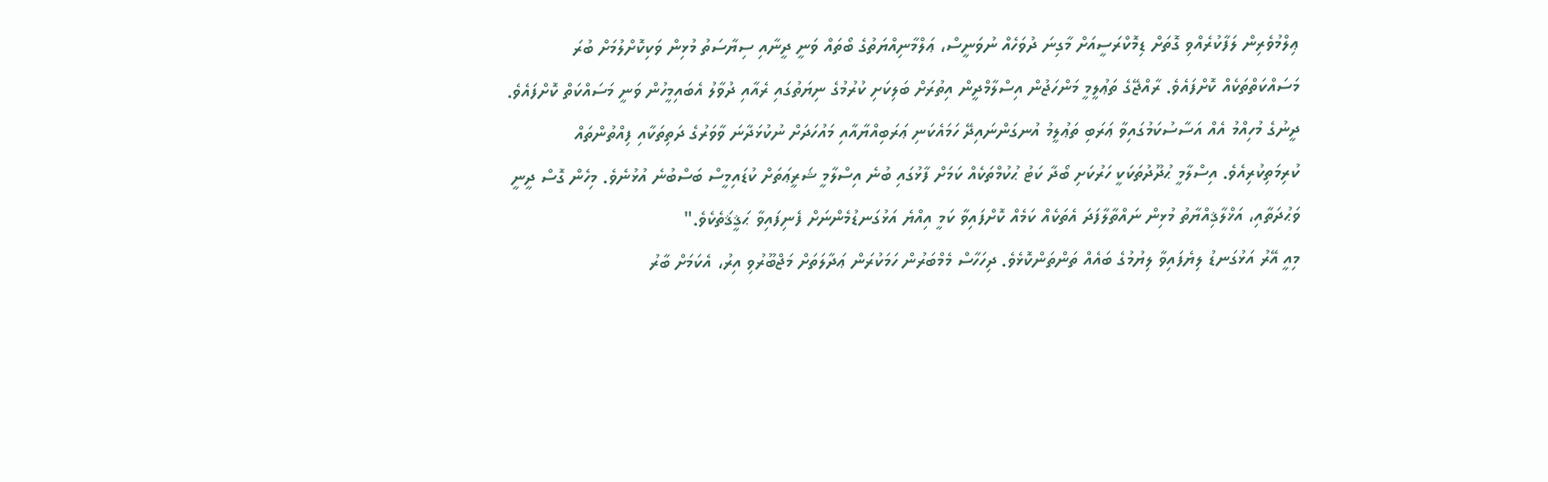ޢިލްމުވެރިން ލަފާކުރެއްވި ގޮތަށް ޑިމޮކްރަސީއަށް މާގިނަ ދުވަހެއް ނުވަނީސް، ޢަލްމާނިއްޔަތުގެ ބޯތައް ވަނީ ދީނާއި ސިޔާސަތު މުޅިން ވަކިކޮށްލުމަށް ބުރަ މަސައްކަތްތަކެއް ކޮށްފައެވެ. ރާއްޖޭގެ ތަޢުލީމީ މަންހަޖުން އިސްލާމްދީން އިތުރަށް ބަލިކަށި ކުރުމުގެ ނިޔަތުގައި ރެއާއި ދުވާލު އެބައިމީހުން ވަނީ މަސައްކަތް ކޮށްފައެވެ. ދީނުގެ މުހިއްމު އެއް އަސާސުކަމުގައިވާ ޢަރަބި ތަޢުލީމު އުނގަންނައިދޭ ހަމައެކަނި ޢަރަބިއްޔާއާއި މައުހަދަށް ނުކުޅަދާނަ ވާވަރުގެ ދަތިތަކާއި ފިއްތުންތައް ކުރިމަތިކުރިއެވެ. އިސްލާމީ ޙުދޫދުތަކަކީ ހަރުކަށި ބޯދާ ކަޓު ޙުކުމްތަކެއް ކަމަށް ފާޅުގައި ބުނެ އިސްލާމީ ޝަރީޢަތަށް ކުޑައިމީސް ބަސްބުނެ އުޅުނެވެ. މިހެން ގޮސް ދީނީ ވަޙުދަތާއި، އަޚްލާޤިއްޔާތު މުޅިން ނައްތާލާފަދަ އެތަކެއް ކަމެއް ކޮށްފައިވާ ކަމީ އިއްޔެ އަޅުގަނޑުމެންނަށް ފެނިފައިވާ ޙަޤީޤަތެކެވެ."
މިއީ އޭރު އަޅުގަނޑު ލިޔެފައިވާ ލިޔުމުގެ ބައެއް ތަންތަންކޮޅެވެ. ދިހަހާސް މެމްބަރުން ހަމަކުރަން ޢަދާލަތަށް މަޖްބޫރުވި އިރު، އެކަމަށް ބާރު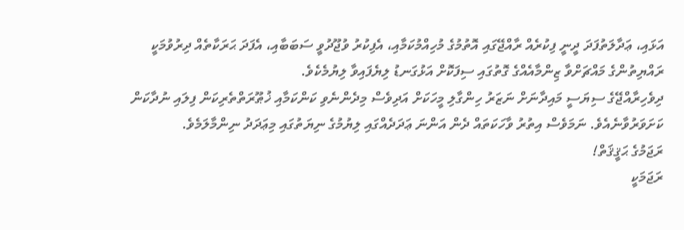އަޅައި، ޢަދާލަތުފަދަ ދީނީ ފިކުރެއް ރާއްޖޭގައި އޮތުމުގެ މުހިއްމުކަމާއި، އެފިކުރު ވުޖޫދުވީ ސަބަބާއި، އެފަދަ ޙަރަކާތެއް ދިރުވުމަކީ ރައްޔިތުންގެ މައްޗަށްވާ ޒިންމާއެއްގެ ގޮތުގައި ސިފަކޮށް އަޅުގަނޑު ލިޔެފައިވާ ލިޔުމެކެވެ.
ދިވެހިރާއްޖޭގެ ސިޔަސީ މައިދާނަށް ނަޒަރު ހިންގާލި މީހަކަށް އަދިވެސް މިދެންނެވި ކަންކަމާއި ޚުޠޫރަތްތެރިކަން ފިލައި ނުދާކަން ކަށަވަރުވާނެއެވެ. ނަމަވެސް އިތުރު ވާހަކަތައް ދެން އަންނަ ޢަދަދެއްގައި ލިޔުމުގެ ނިޔަތުގައި މިޢަދަދު ނިންމާލަމެވެ.
ރަޖަމުގެ ޙަޤީޤަތް!
ރަޖަމަކީ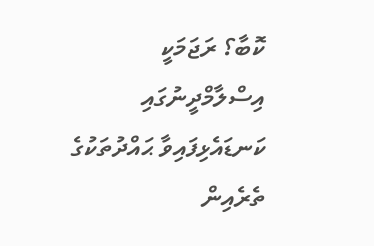ކޮބާ؟ ރަޖަމަކީ އިސްލާމްދީނުގައި ކަނޑައެޅިފައިވާ ޙައްދުތަކުގެ ތެރެއިން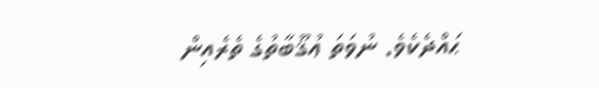ޙައްދެކެވެ. ނުވަތަ ޢުޤޫބާތުގެ ތެރެއިން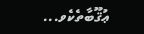ޢުޤޫބާތެކެވ...